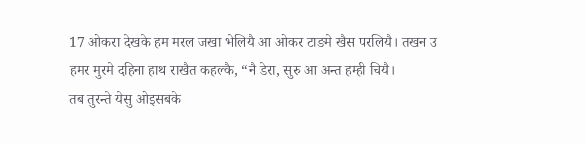17 ओकरा देखके हम मरल जखा भेलियै आ ओकर टाङमे खैस परलियै। तखन उ हमर मुरमे दहिना हाथ राखैत कहल्कै, “नै डेरा, सुरु आ अन्त हम्ही चियै।
तब तुरन्ते येसु ओइसबके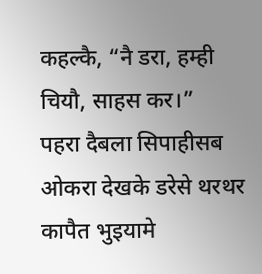कहल्कै, “नै डरा, हम्ही चियौ, साहस कर।”
पहरा दैबला सिपाहीसब ओकरा देखके डरेसे थरथर कापैत भुइयामे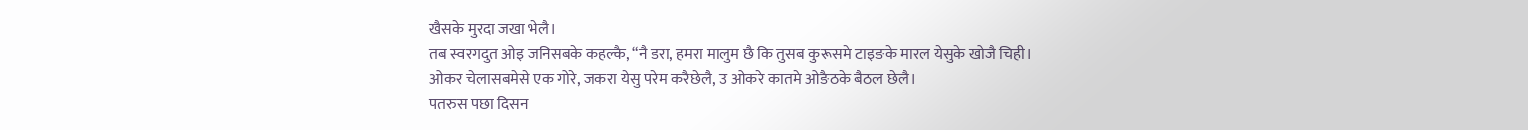खैसके मुरदा जखा भेलै।
तब स्वरगदुत ओइ जनिसबके कहल्कै, “नै डरा, हमरा मालुम छै कि तुसब कुरूसमे टाइङके मारल येसुके खोजै चिही।
ओकर चेलासबमेसे एक गोरे, जकरा येसु परेम करैछेलै, उ ओकरे कातमे ओङैठके बैठल छेलै।
पतरुस पछा दिसन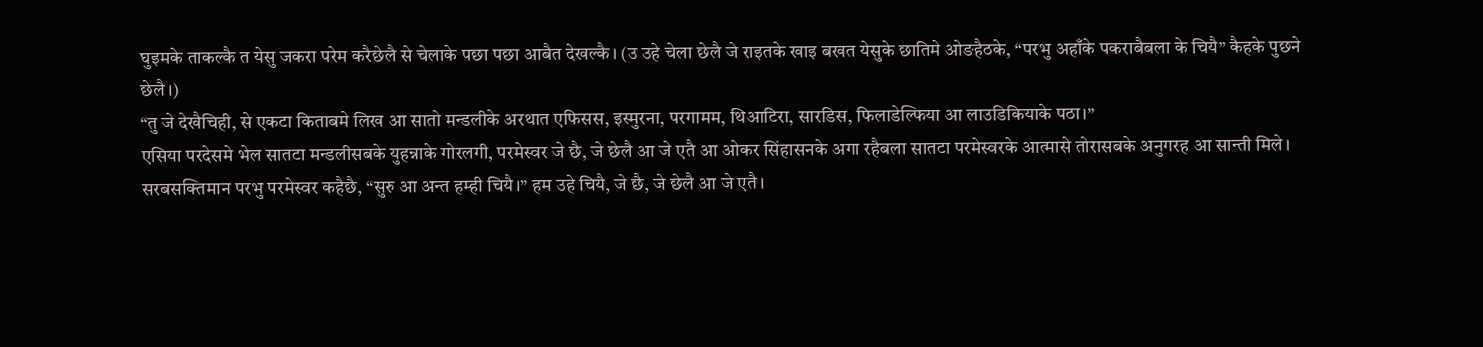घुइमके ताकल्कै त येसु जकरा परेम करैछेलै से चेलाके पछा पछा आबैत देखल्कै। (उ उहे चेला छेलै जे राइतके खाइ बखत येसुके छातिमे ओङहैठके, “परभु अहाँके पकराबैबला के चियै” कैहके पुछने छेलै।)
“तु जे देखैचिही, से एकटा किताबमे लिख आ सातो मन्डलीके अरथात एफिसस, इस्मुरना, परगामम, थिआटिरा, सारडिस, फिलाडेल्फिया आ लाउडिकियाके पठा।”
एसिया परदेसमे भेल सातटा मन्डलीसबके युहन्नाके गोरलगी, परमेस्वर जे छै, जे छेलै आ जे एतै आ ओकर सिंहासनके अगा रहैबला सातटा परमेस्वरके आत्मासे तोरासबके अनुगरह आ सान्ती मिले।
सरबसक्तिमान परभु परमेस्वर कहैछै, “सुरु आ अन्त हम्ही चियै।” हम उहे चियै, जे छै, जे छेलै आ जे एतै।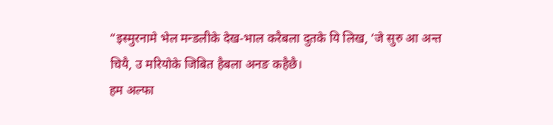“इस्मुरनामे भेल मन्डलीके देख-भाल करैबला दुतके यि लिख, ‘जे सुरु आ अन्त चियै, उ मरियोके जिबित हैबला अनङ कहैछै।
हम अल्फा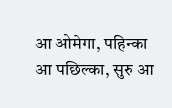आ ओमेगा, पहिन्का आ पछिल्का, सुरु आ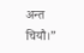अन्त चियौ।”